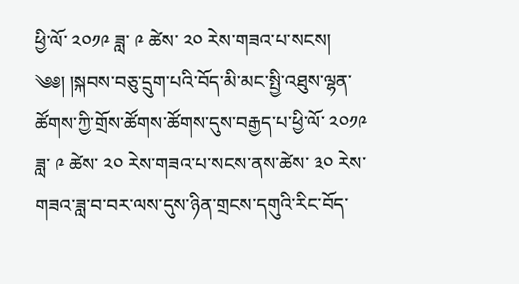ཕྱི་ལོ་ ༢༠༡༩ ཟླ་ ༩ ཚེས་ ༢༠ རེས་གཟའ་པ་སངས།
༄༅། །སྐབས་བཅུ་དྲུག་པའི་བོད་མི་མང་སྤྱི་འཐུས་ལྷན་ཚོགས་ཀྱི་གྲོས་ཚོགས་ཚོགས་དུས་བརྒྱད་པ་ཕྱི་ལོ་ ༢༠༡༩ ཟླ་ ༩ ཚེས་ ༢༠ རེས་གཟའ་པ་སངས་ནས་ཚེས་ ༣༠ རེས་གཟའ་ཟླ་བ་བར་ལས་དུས་ཉིན་གྲངས་དགུའི་རིང་བོད་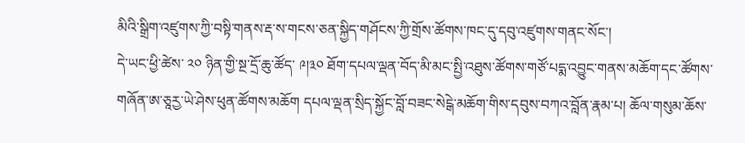མིའི་སྒྲིག་འཛུགས་ཀྱི་བསྟི་གནས་རྡ་ས་གངས་ཅན་སྐྱིད་གཤོངས་ཀྱི་གྲོས་ཚོགས་ཁང་དུ་དབུ་འཛུགས་གནང་སོང་།
དེ་ཡང་ཕྱི་ཚེས་ ༢༠ ཉིན་གྱི་སྔ་དྲོ་ཆུ་ཚོད་ ༩།༣༠ ཐོག་དཔལ་ལྡན་བོད་མི་མང་སྤྱི་འཐུས་ཚོགས་གཙོ་པདྨ་འབྱུང་གནས་མཆོག་དང་ཚོགས་གཞོན་ཨ་ཅཱརྱ་ཡེ་ཤེས་ཕུན་ཚོགས་མཆོག དཔལ་ལྡན་སྲིད་སྐྱོང་བློ་བཟང་སེངྒེ་མཆོག་གིས་དབུས་བཀའ་བློན་རྣམ་པ། ཆོལ་གསུམ་ཆོས་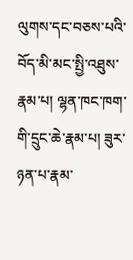ལུགས་དང་བཅས་པའི་བོད་མི་མང་སྤྱི་འཐུས་རྣམ་པ། ལྷན་ཁང་ཁག་གི་དྲུང་ཆེ་རྣམ་པ། ཟུར་ཉན་པ་རྣམ་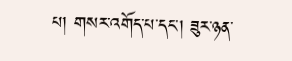པ། གསར་འགོད་པ་དང་། ཟུར་ཉན་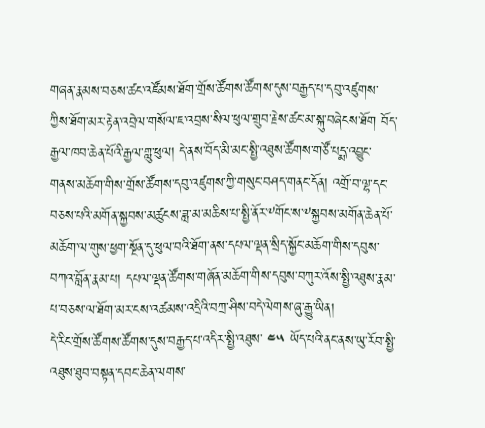གཞན་རྣམས་བཅས་ཚང་འཛོམས་ཐོག་གྲོས་ཚོགས་ཚོགས་དུས་བརྒྱད་པ་དབུ་འཛུགས་ཀྱིས་ཐོག་མར་རྟེན་འབྲེལ་གསོལ་ཇ་འབྲས་སིལ་ཕུལ་གྲུབ་རྗེས་ཚང་མ་སྐུ་བཞེངས་ཐོག བོད་རྒྱལ་ཁབ་ཆེན་པོའི་རྒྱལ་གླུ་ཕུལ། དེ་ནས་བོད་མི་མང་སྤྱི་འཐུས་ཚོགས་གཙོ་པདྨ་འབྱུང་གནས་མཆོག་གིས་གྲོས་ཚོགས་དབུ་འཛུགས་ཀྱི་གསུང་བཤད་གནང་དོན། འགྲོ་བ་ལྷ་དང་བཅས་པའི་མགོན་སྐྱབས་མཚུངས་ཟླ་མ་མཆིས་པ་སྤྱི་ནོར་༸གོང་ས་༸སྐྱབས་མགོན་ཆེན་པོ་མཆོག་ལ་གུས་ཕྱག་སྔོན་དུ་ཕུལ་བའི་ཐོག་ནས་དཔལ་ལྡན་སྲིད་སྐྱོང་མཆོག་གིས་དབུས་བཀའ་བློན་རྣམ་པ། དཔལ་ལྡན་ཚོགས་གཞོན་མཆོག་གིས་དབུས་བཀུར་འོས་སྤྱི་འཐུས་རྣམ་པ་བཅས་ལ་ཐོག་མར་ངས་འཚམས་འདྲིའི་བཀྲ་ཤིས་བདེ་ལེགས་ཞུ་རྒྱུ་ཡིན།
དེ་རིང་གྲོས་ཚོགས་ཚོགས་དུས་བརྒྱད་པ་འདིར་སྤྱི་འཐུས་ ༤༥ ཡོད་པའི་ནང་ནས་ཡུ་རོབ་སྤྱི་འཐུས་ཐུབ་བསྟན་དབང་ཆེན་ལགས་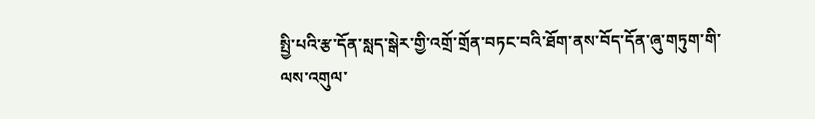སྤྱི་པའི་རྩ་དོན་སླད་སྒེར་གྱི་འགྲོ་གྲོན་བཏང་བའི་ཐོག་ནས་བོད་དོན་ཞུ་གཏུག་གི་ལས་འགུལ་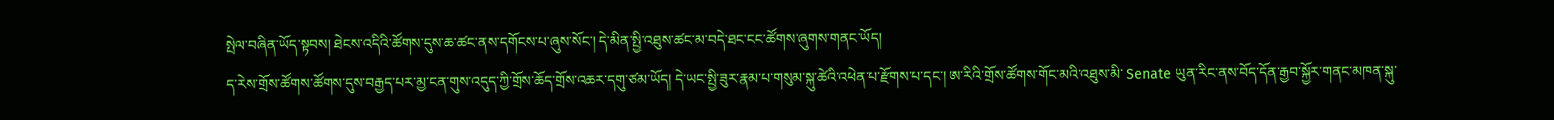སྤེལ་བཞིན་ཡོད་སྟབས། ཐེངས་འདིའི་ཚོགས་དུས་ཆ་ཚང་ནས་དགོངས་པ་ཞུས་སོང་། དེ་མིན་སྤྱི་འཐུས་ཚང་མ་བདེ་ཐང་ངང་ཚོགས་ཞུགས་གནང་ཡོད།
ད་རེས་གྲོས་ཚོགས་ཚོགས་དུས་བརྒྱད་པར་མྱ་ངན་གུས་འདུད་ཀྱི་གྲོས་ཆོད་གྲོས་འཆར་དགུ་ཙམ་ཡོད། དེ་ཡང་སྤྱི་ཟུར་རྣམ་པ་གསུམ་སྐུ་ཚེའི་འཕེན་པ་རྫོགས་པ་དང་། ཨ་རིའི་གྲོས་ཚོགས་གོང་མའི་འཐུས་མི་ Senate ཡུན་རིང་ནས་བོད་དོན་རྒྱབ་སྐྱོར་གནང་མཁན་སྐུ་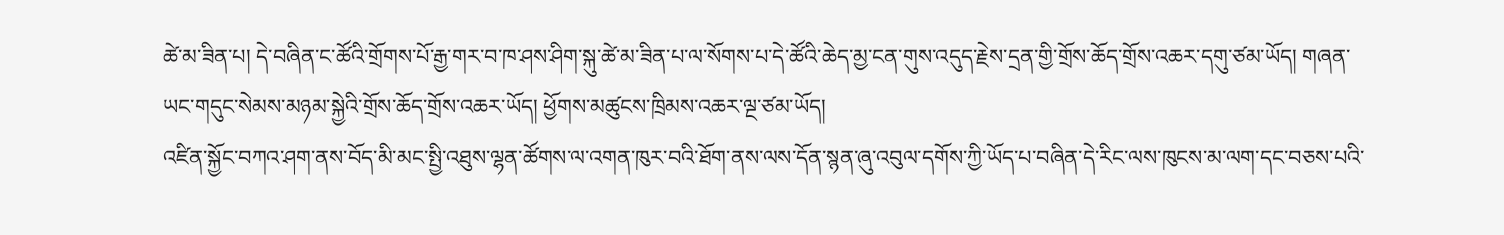ཚེ་མ་ཟིན་པ། དེ་བཞིན་ང་ཚོའི་གྲོགས་པོ་རྒྱ་གར་བ་ཁ་ཤས་ཤིག་སྐུ་ཚེ་མ་ཟིན་པ་ལ་སོགས་པ་དེ་ཚོའི་ཆེད་མྱ་ངན་གུས་འདུད་རྗེས་དྲན་གྱི་གྲོས་ཆོད་གྲོས་འཆར་དགུ་ཙམ་ཡོད། གཞན་ཡང་གདུང་སེམས་མཉམ་སྐྱེའི་གྲོས་ཆོད་གྲོས་འཆར་ཡོད། ཕྱོགས་མཚུངས་ཁྲིམས་འཆར་ལྔ་ཙམ་ཡོད།
འཛིན་སྐྱོང་བཀའ་ཤག་ནས་བོད་མི་མང་སྤྱི་འཐུས་ལྷན་ཚོགས་ལ་འགན་ཁུར་བའི་ཐོག་ནས་ལས་དོན་སྙན་ཞུ་འབུལ་དགོས་ཀྱི་ཡོད་པ་བཞིན་དེ་རིང་ལས་ཁུངས་མ་ལག་དང་བཅས་པའི་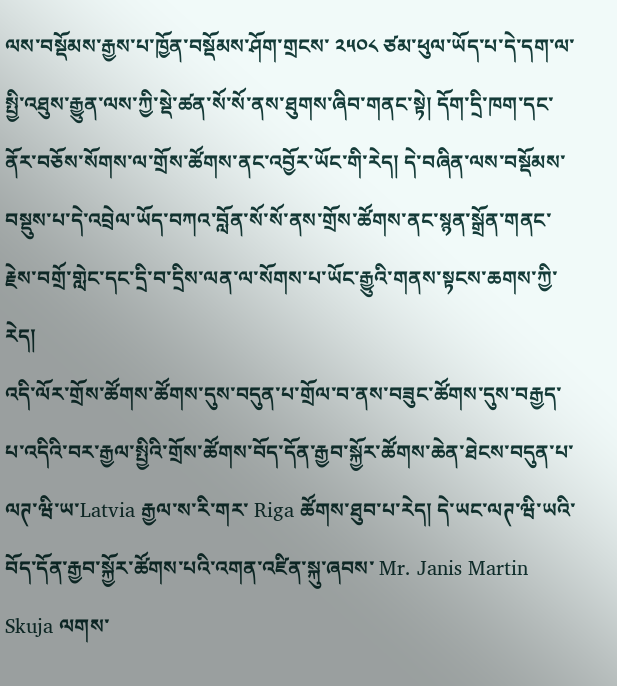ལས་བསྡོམས་རྒྱས་པ་ཁྱོན་བསྡོམས་ཤོག་གྲངས་ ༢༥༠༨ ཙམ་ཕུལ་ཡོད་པ་དེ་དག་ལ་སྤྱི་འཐུས་རྒྱུན་ལས་ཀྱི་སྡེ་ཚན་སོ་སོ་ནས་ཐུགས་ཞིབ་གནང་སྟེ། དོག་དྲི་ཁག་དང་ནོར་བཅོས་སོགས་ལ་གྲོས་ཚོགས་ནང་འབྱོར་ཡོང་གི་རེད། དེ་བཞིན་ལས་བསྡོམས་བསྡུས་པ་དེ་འབྲེལ་ཡོད་བཀའ་བློན་སོ་སོ་ནས་གྲོས་ཚོགས་ནང་སྙན་སྒྲོན་གནང་རྗེས་བགྲོ་གླེང་དང་དྲི་བ་དྲིས་ལན་ལ་སོགས་པ་ཡོང་རྒྱུའི་གནས་སྟངས་ཆགས་ཀྱི་རེད།
འདི་ལོར་གྲོས་ཚོགས་ཚོགས་དུས་བདུན་པ་གྲོལ་བ་ནས་བཟུང་ཚོགས་དུས་བརྒྱད་པ་འདིའི་བར་རྒྱལ་སྤྱིའི་གྲོས་ཚོགས་བོད་དོན་རྒྱབ་སྐྱོར་ཚོགས་ཆེན་ཐེངས་བདུན་པ་ལཊ་ཝི་ཡ་Latvia རྒྱལ་ས་རི་གར་ Riga ཚོགས་ཐུབ་པ་རེད། དེ་ཡང་ལཊ་ཝི་ཡའི་བོད་དོན་རྒྱབ་སྐྱོར་ཚོགས་པའི་འགན་འཛིན་སྐུ་ཞབས་ Mr. Janis Martin Skuja ལགས་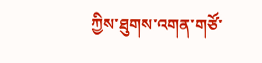ཀྱིས་ཐུགས་འགན་གཙོ་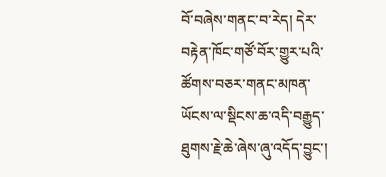བོ་བཞེས་གནང་བ་རེད། དེར་བརྟེན་ཁོང་གཙོ་བོར་གྱུར་པའི་ཚོགས་བཅར་གནང་མཁན་ཡོངས་ལ་སྡིངས་ཆ་འདི་བརྒྱུད་ཐུགས་རྗེ་ཆེ་ཞེས་ཞུ་འདོད་བྱུང་།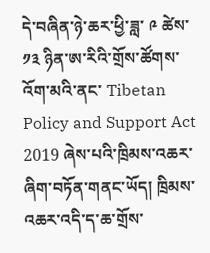དེ་བཞིན་ཉེ་ཆར་ཕྱི་ཟླ་ ༩ ཚེས་ ༡༣ ཉིན་ཨ་རིའི་གྲོས་ཚོགས་འོག་མའི་ནང་ Tibetan Policy and Support Act 2019 ཞེས་པའི་ཁྲིམས་འཆར་ཞིག་བཏོན་གནང་ཡོད། ཁྲིམས་འཆར་འདི་ད་ཆ་གྲོས་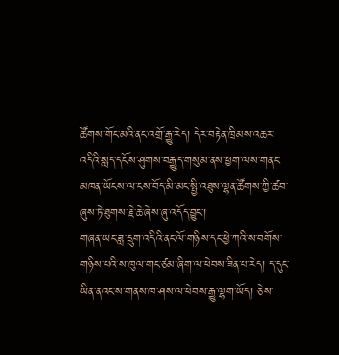ཚོགས་གོང་མའི་ནང་འགྲོ་རྒྱུ་རེད། དེར་བརྟེན་ཁྲིམས་འཆར་འདིའི་སླད་དངོས་ཤུགས་བརྒྱུད་གསུམ་ནས་ཕྱག་ལས་གནང་མཁན་ཡོངས་ལ་ངས་བོད་མི་མང་སྤྱི་འཐུས་ལྷན་ཚོགས་ཀྱི་ཚབ་ཞུས་ཏེ་ཐུགས་རྗེ་ཆེ་ཞེས་ཞུ་འདོད་བྱུང་།
གཞན་ཡང་ཟླ་དྲུག་འདིའི་ནང་ལོ་གཉིས་དང་ཕྱེ་ཀའི་ས་བགོས་གཉིས་པའི་ས་ཁུལ་གང་ཙམ་ཞིག་ལ་ཕེབས་ཟིན་པ་རེད། ད་དུང་ཡིན་ནའང་ས་གནས་ཁ་ཤས་ལ་ཕེབས་རྒྱུ་ལྷག་ཡོད། ཅེས་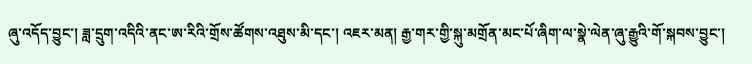ཞུ་འདོད་བྱུང་། ཟླ་དྲུག་འདིའི་ནང་ཨ་རིའི་གྲོས་ཚོགས་འཐུས་མི་དང་། འཇར་མན། རྒྱ་གར་གྱི་སྐུ་མགྲོན་མང་པོ་ཞིག་ལ་སྣེ་ལེན་ཞུ་རྒྱུའི་གོ་སྐབས་བྱུང་།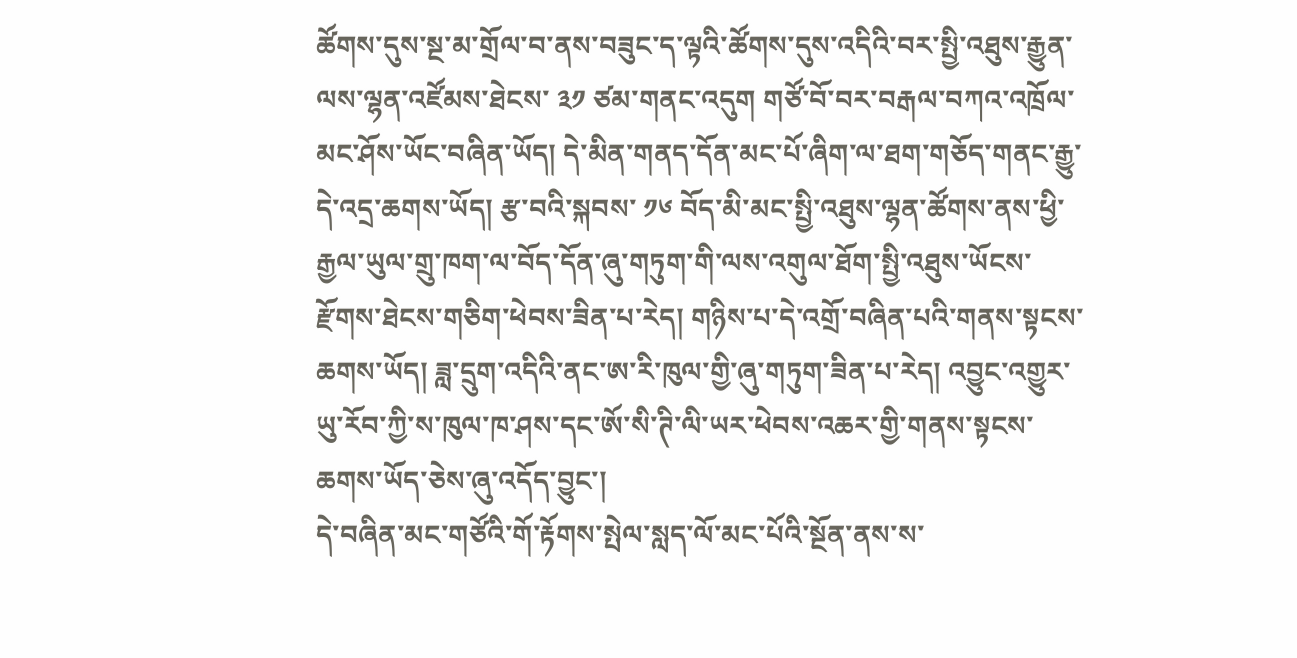ཚོགས་དུས་སྔ་མ་གྲོལ་བ་ནས་བཟུང་ད་ལྟའི་ཚོགས་དུས་འདིའི་བར་སྤྱི་འཐུས་རྒྱུན་ལས་ལྷན་འཛོམས་ཐེངས་ ༣༡ ཙམ་གནང་འདུག གཙོ་བོ་བར་བརྒལ་བཀའ་འཁྲོལ་མང་ཤོས་ཡོང་བཞིན་ཡོད། དེ་མིན་གནད་དོན་མང་པོ་ཞིག་ལ་ཐག་གཅོད་གནང་རྒྱུ་དེ་འདྲ་ཆགས་ཡོད། རྩ་བའི་སྐབས་ ༡༦ བོད་མི་མང་སྤྱི་འཐུས་ལྷན་ཚོགས་ནས་ཕྱི་རྒྱལ་ཡུལ་གྲུ་ཁག་ལ་བོད་དོན་ཞུ་གཏུག་གི་ལས་འགུལ་ཐོག་སྤྱི་འཐུས་ཡོངས་རྫོགས་ཐེངས་གཅིག་ཕེབས་ཟིན་པ་རེད། གཉིས་པ་དེ་འགྲོ་བཞིན་པའི་གནས་སྟངས་ཆགས་ཡོད། ཟླ་དྲུག་འདིའི་ནང་ཨ་རི་ཁུལ་གྱི་ཞུ་གཏུག་ཟིན་པ་རེད། འབྱུང་འགྱུར་ཡུ་རོབ་ཀྱི་ས་ཁུལ་ཁ་ཤས་དང་ཨོ་སི་ཊི་ལི་ཡར་ཕེབས་འཆར་གྱི་གནས་སྟངས་ཆགས་ཡོད་ཅེས་ཞུ་འདོད་བྱུང་།
དེ་བཞིན་མང་གཙོའི་གོ་རྟོགས་སྤེལ་སླད་ལོ་མང་པོའི་སྔོན་ནས་ས་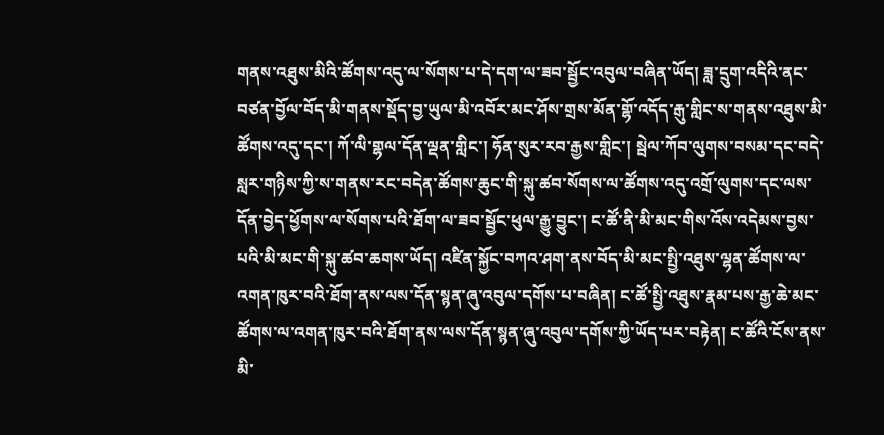གནས་འཐུས་མིའི་ཚོགས་འདུ་ལ་སོགས་པ་དེ་དག་ལ་ཟབ་སྦྱོང་འབུལ་བཞིན་ཡོད། ཟླ་དྲུག་འདིའི་ནང་བཙན་བྱོལ་བོད་མི་གནས་སྡོད་བྱ་ཡུལ་མི་འབོར་མང་ཤོས་གྲས་མོན་གྷོ་འདོད་རྒུ་གླིང་ས་གནས་འཐུས་མི་ཚོགས་འདུ་དང་། ཀོ་ལི་གྷལ་དོན་ལྡན་གླིང་། ཧོན་སུར་རབ་རྒྱས་གླིང་། སྦེལ་ཀོབ་ལུགས་བསམ་དང་བདེ་སླར་གཉིས་ཀྱི་ས་གནས་རང་བདེན་ཚོགས་ཆུང་གི་སྐུ་ཚབ་སོགས་ལ་ཚོགས་འདུ་འགྲོ་ལུགས་དང་ལས་དོན་བྱེད་ཕྱོགས་ལ་སོགས་པའི་ཐོག་ལ་ཟབ་སྦྱོང་ཕུལ་རྒྱུ་བྱུང་། ང་ཚོ་ནི་མི་མང་གིས་འོས་འདེམས་བྱས་པའི་མི་མང་གི་སྐུ་ཚབ་ཆགས་ཡོད། འཛིན་སྐྱོང་བཀའ་ཤག་ནས་བོད་མི་མང་སྤྱི་འཐུས་ལྷན་ཚོགས་ལ་འགན་ཁུར་བའི་ཐོག་ནས་ལས་དོན་སྙན་ཞུ་འབུལ་དགོས་པ་བཞིན། ང་ཚོ་སྤྱི་འཐུས་རྣམ་པས་རྒྱ་ཆེ་མང་ཚོགས་ལ་འགན་ཁུར་བའི་ཐོག་ནས་ལས་དོན་སྙན་ཞུ་འབུལ་དགོས་ཀྱི་ཡོད་པར་བརྟེན། ང་ཚོའི་ངོས་ནས་མི་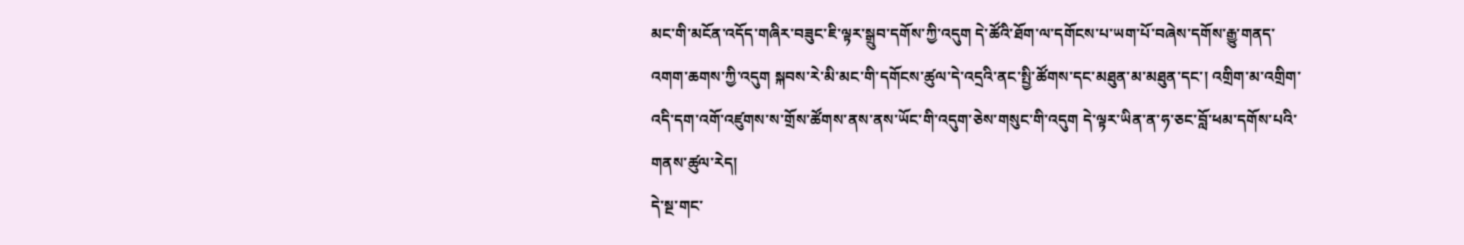མང་གི་མངོན་འདོད་གཞིར་བཟུང་ཇི་ལྟར་སྒྲུབ་དགོས་ཀྱི་འདུག དེ་ཚོའི་ཐོག་ལ་དགོངས་པ་ཡག་པོ་བཞེས་དགོས་རྒྱུ་གནད་འགག་ཆགས་ཀྱི་འདུག སྐབས་རེ་མི་མང་གི་དགོངས་ཚུལ་དེ་འདྲའི་ནང་སྤྱི་ཚོགས་དང་མཐུན་མ་མཐུན་དང་། འགྲིག་མ་འགྲིག་འདི་དག་འགོ་འཛུགས་ས་གྲོས་ཚོགས་ནས་ནས་ཡོང་གི་འདུག་ཅེས་གསུང་གི་འདུག དེ་ལྟར་ཡིན་ན་ཧ་ཅང་བློ་ཕམ་དགོས་པའི་གནས་ཚུལ་རེད།
དེ་སྔ་གང་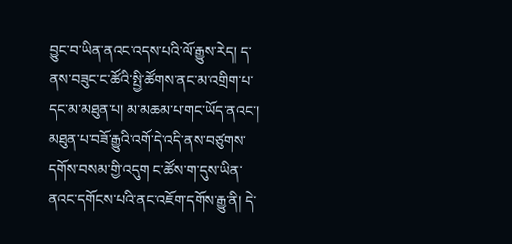བྱུང་བ་ཡིན་ནའང་འདས་པའི་ལོ་རྒྱུས་རེད། ད་ནས་བཟུང་ང་ཚོའི་སྤྱི་ཚོགས་ནང་མ་འགྲིག་པ་དང་མ་མཐུན་པ། མ་མཆམ་པ་གང་ཡོད་ནའང་། མཐུན་པ་བཟོ་རྒྱུའི་འགོ་དེ་འདི་ནས་བཙུགས་དགོས་བསམ་གྱི་འདུག ང་ཚོས་ག་དུས་ཡིན་ནའང་དགོངས་པའི་ནང་འཇོག་དགོས་རྒྱུ་ནི། དེ་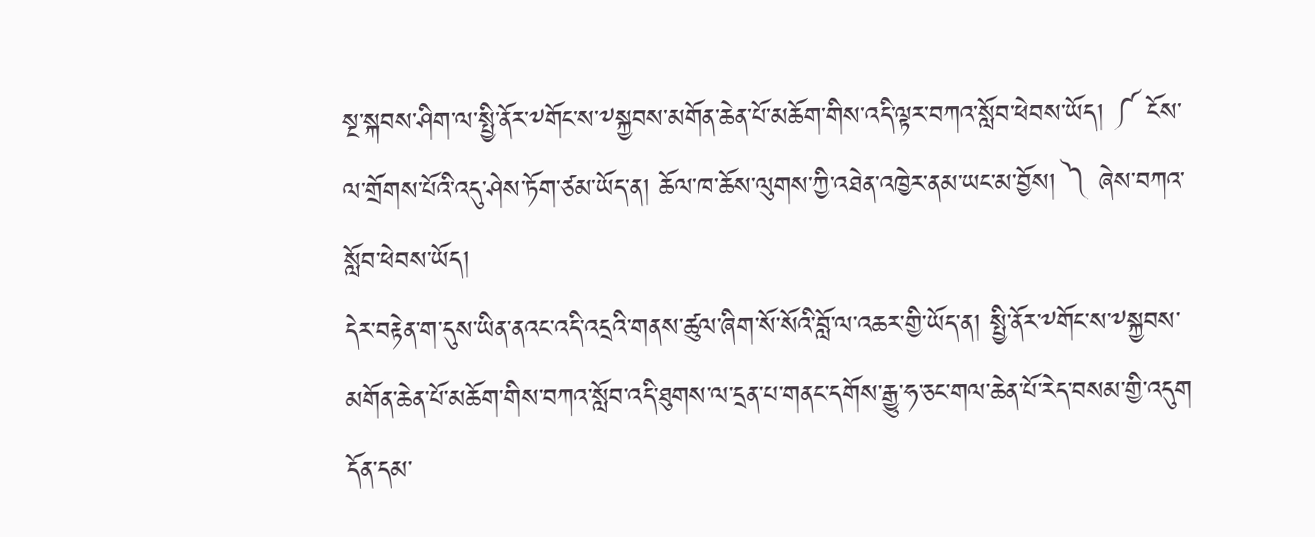སྔ་སྐབས་ཤིག་ལ་སྤྱི་ནོར་༸གོང་ས་༸སྐྱབས་མགོན་ཆེན་པོ་མཆོག་གིས་འདི་ལྟར་བཀའ་སློབ་ཕེབས་ཡོད། ༼ ངོས་ལ་གྲོགས་པོའི་འདུ་ཤེས་ཏོག་ཙམ་ཡོད་ན། ཆོལ་ཁ་ཆོས་ལུགས་ཀྱི་འཐེན་འཁྱེར་ནམ་ཡང་མ་བྱོས། ༽ ཞེས་བཀའ་སློབ་ཕེབས་ཡོད།
དེར་བརྟེན་ག་དུས་ཡིན་ནའང་འདི་འདྲའི་གནས་ཚུལ་ཞིག་སོ་སོའི་བློ་ལ་འཆར་གྱི་ཡོད་ན། སྤྱི་ནོར་༸གོང་ས་༸སྐྱབས་མགོན་ཆེན་པོ་མཆོག་གིས་བཀའ་སློབ་འདི་ཐུགས་ལ་དྲན་པ་གནང་དགོས་རྒྱུ་ཧ་ཅང་གལ་ཆེན་པོ་རེད་བསམ་གྱི་འདུག དོན་དམ་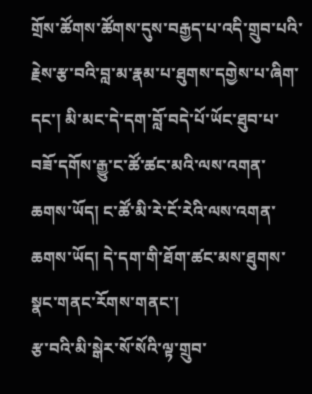གྲོས་ཚོགས་ཚོགས་དུས་བརྒྱད་པ་འདི་གྲུབ་པའི་རྗེས་རྩ་བའི་བླ་མ་རྣམ་པ་ཐུགས་དགྱེས་པ་ཞིག་དང་། མི་མང་དེ་དག་བློ་བདེ་པོ་ཡོང་ཐུབ་པ་བཟོ་དགོས་རྒྱུ་ང་ཚོ་ཚང་མའི་ལས་འགན་ཆགས་ཡོད། ང་ཚོ་མི་རེ་ངོ་རེའི་ལས་འགན་ཆགས་ཡོད། དེ་དག་གི་ཐོག་ཚང་མས་ཐུགས་སྣང་གནང་རོགས་གནང་།
རྩ་བའི་མི་སྒེར་སོ་སོའི་ལྟ་གྲུབ་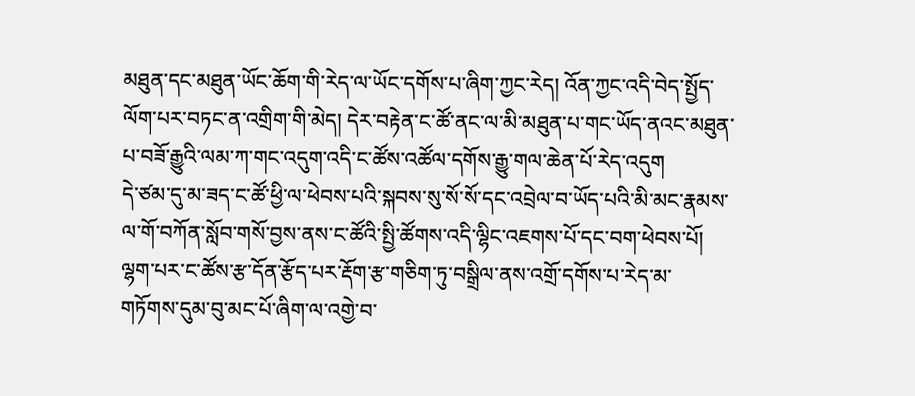མཐུན་དང་མཐུན་ཡོང་ཆོག་གི་རེད་ལ་ཡོང་དགོས་པ་ཞིག་ཀྱང་རེད། འོན་ཀྱང་འདི་བེད་སྤྱོད་ལོག་པར་བཏང་ན་འགྲིག་གི་མེད། དེར་བརྟེན་ང་ཚོ་ནང་ལ་མི་མཐུན་པ་གང་ཡོད་ནའང་མཐུན་པ་བཟོ་རྒྱུའི་ལམ་ཀ་གང་འདུག་འདི་ང་ཚོས་འཚོལ་དགོས་རྒྱུ་གལ་ཆེན་པོ་རེད་འདུག
དེ་ཙམ་དུ་མ་ཟད་ང་ཚོ་ཕྱི་ལ་ཕེབས་པའི་སྐབས་སུ་སོ་སོ་དང་འབྲེལ་བ་ཡོད་པའི་མི་མང་རྣམས་ལ་གོ་བཀོན་སློབ་གསོ་བྱས་ནས་ང་ཚོའི་སྤྱི་ཚོགས་འདི་ལྷིང་འཇགས་པོ་དང་བག་ཕེབས་པོ། ལྷག་པར་ང་ཚོས་རྩ་དོན་རྩོད་པར་རྡོག་རྩ་གཅིག་ཏུ་བསྒྲིལ་ནས་འགྲོ་དགོས་པ་རེད་མ་གཏོགས་དུམ་བུ་མང་པོ་ཞིག་ལ་འགྱེ་བ་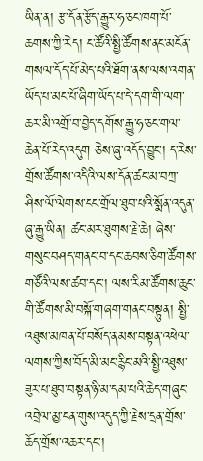ཡིན་ན། རྩ་དོན་རྩོད་རྒྱུར་ཧ་ཅང་ཁག་པོ་ཆགས་ཀྱི་རེད། ང་ཚོའི་སྤྱི་ཚོགས་ནང་མངོན་གསལ་དོད་པོ་མེད་པའི་ཐོག་ནས་ལས་འགན་ཡོད་པ་མང་པོ་ཞིག་ཡོད་པ་དེ་དག་གི་ལག་ཆར་མི་འགྲོ་བ་བྱེད་དགོས་རྒྱུ་ཧ་ཅང་གལ་ཆེན་པོ་རེད་འདུག ཅེས་ཞུ་འདོད་བྱུང་། ད་རེས་གྲོས་ཚོགས་འདིའི་ལས་དོན་ཚང་མ་བཀྲ་ཤིས་ལོ་ལེགས་ངང་གྲོལ་ཐུབ་པའི་སྨོན་འདུན་ཞུ་རྒྱུ་ཡིན། ཚང་མར་ཐུགས་རྗེ་ཆེ། ཞེས་གསུང་བཤད་གནང་བ་དང་ཆབས་ཅིག་ཚོགས་གཙོའི་ལས་ཚབ་དང་། ལས་རིམ་ཚོགས་ཆུང་གི་ཚོགས་མི་བསྐོ་གཞག་གནང་བསྟུན། སྤྱི་འཐུས་མཁན་པོ་བསོད་ནམས་བསྟན་འཕེལ་ལགས་ཀྱིས་བོད་མི་མང་རྙིང་མའི་སྤྱི་འཐུས་ཟུར་པ་ཐུབ་བསྟན་ཉི་མ་དམ་པའི་ཆེད་གཞུང་འབྲེལ་མྱ་ངན་གུས་འདུད་ཀྱི་རྗེས་དྲན་གྲོས་ཆོད་གྲོས་འཆར་དང་།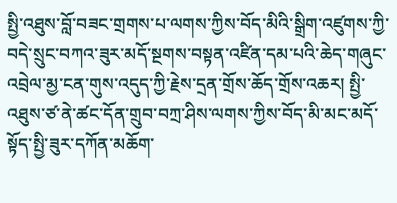སྤྱི་འཐུས་བློ་བཟང་གྲགས་པ་ལགས་ཀྱིས་བོད་མིའི་སྒྲིག་འཛུགས་ཀྱི་བདེ་སྲུང་བཀའ་ཟུར་མདོ་སྔགས་བསྟན་འཛིན་དམ་པའི་ཆེད་གཞུང་འབྲེལ་མྱ་ངན་གུས་འདུད་ཀྱི་རྗེས་དྲན་གྲོས་ཆོད་གྲོས་འཆར། སྤྱི་འཐུས་ཙ་ནེ་ཚང་དོན་གྲུབ་བཀྲ་ཤིས་ལགས་ཀྱིས་བོད་མི་མང་མདོ་སྟོད་སྤྱི་ཟུར་དཀོན་མཆོག་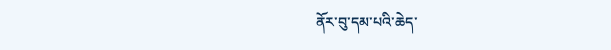ནོར་བུ་དམ་པའི་ཆེད་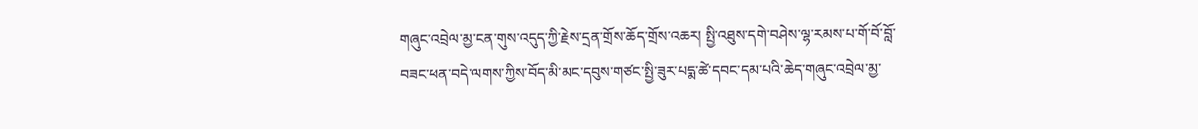གཞུང་འབྲེལ་མྱ་ངན་གུས་འདུད་ཀྱི་རྗེས་དྲན་གྲོས་ཆོད་གྲོས་འཆར། སྤྱི་འཐུས་དགེ་བཤེས་ལྷ་རམས་པ་གོ་བོ་བློ་བཟང་ཕན་བདེ་ལགས་ཀྱིས་བོད་མི་མང་དབུས་གཙང་སྤྱི་ཟུར་པདྨ་ཚེ་དབང་དམ་པའི་ཆེད་གཞུང་འབྲེལ་མྱ་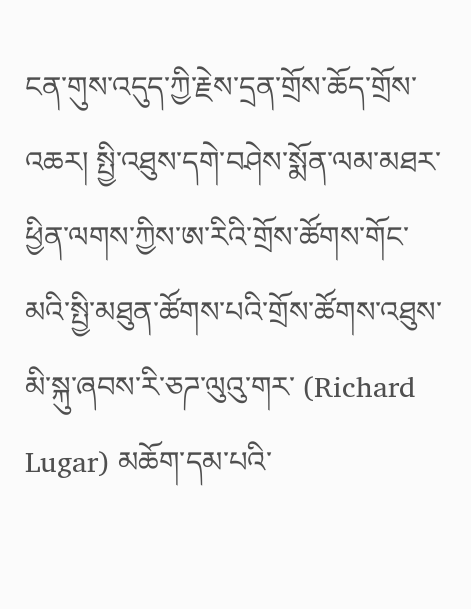ངན་གུས་འདུད་ཀྱི་རྗེས་དྲན་གྲོས་ཆོད་གྲོས་འཆར། སྤྱི་འཐུས་དགེ་བཤེས་སྨོན་ལམ་མཐར་ཕྱིན་ལགས་ཀྱིས་ཨ་རིའི་གྲོས་ཚོགས་གོང་མའི་སྤྱི་མཐུན་ཚོགས་པའི་གྲོས་ཚོགས་འཐུས་མི་སྐུ་ཞབས་རི་ཅཌ་ལུའུ་གར་ (Richard Lugar) མཆོག་དམ་པའི་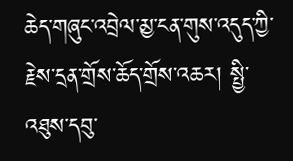ཆེད་གཞུང་འབྲེལ་མྱ་ངན་གུས་འདུད་ཀྱི་རྗེས་དྲན་གྲོས་ཆོད་གྲོས་འཆར། སྤྱི་འཐུས་དབུ་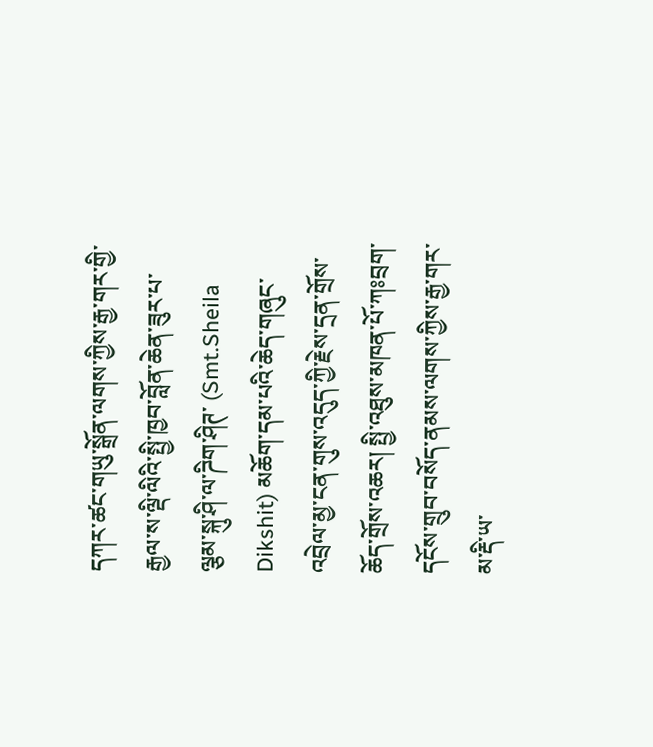དཀར་ཚང་གཡུ་སྒྲོན་ལགས་ཀྱིས་རྒྱ་གར་གྱི་རྒྱལ་ས་ལྡི་ལིའི་སྤྱི་ཁྱབ་བློན་ཆེན་ཟུར་པ་ལྕམ་སྐུ་ཤི་ལ་ཌིག་ཤིཊ་ (Smt.Sheila Dikshit) མཆོག་དམ་པའི་ཆེད་གཞུང་འབྲེལ་མྱ་ངན་གུས་འདུད་ཀྱི་རྗེས་དྲན་གྲོས་ཆོད་གྲོས་འཆར། སྤྱི་འཐུས་མཁན་པོ་ཀཿབྲག་དངོས་གྲུབ་བསོད་ནམས་ལགས་ཀྱིས་རྒྱ་གར་མ་རྡི་ཡ་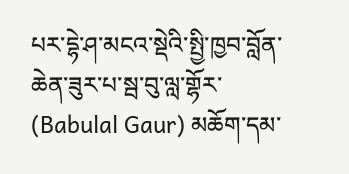པར་དྷེ་ཤ་མངའ་སྡེའི་སྤྱི་ཁྱབ་བློན་ཆེན་ཟུར་པ་སྦ་བུ་ལླ་གྷོར་ (Babulal Gaur) མཆོག་དམ་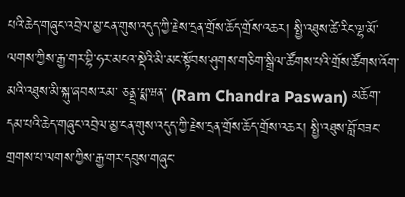པའི་ཆེད་གཞུང་འབྲེལ་མྱ་ངན་གུས་འདུད་ཀྱི་རྗེས་དྲན་གྲོས་ཆོད་གྲོས་འཆར། སྤྱི་འཐུས་ཚེ་རིང་ལྷ་མོ་ལགས་ཀྱིས་རྒྱ་གར་བྷི་ཧར་མངའ་སྡེའི་མི་མང་སྟོབས་ཤུགས་གཅིག་སྒྲིལ་ཚོགས་པའི་གྲོས་ཚོགས་འོག་མའི་འཐུས་མི་སྐུ་ཞབས་རམ་ ཅནྡྲ་པྶ་ཝན་ (Ram Chandra Paswan) མཆོག་དམ་པའི་ཆེད་གཞུང་འབྲེལ་མྱ་ངན་གུས་འདུད་ཀྱི་རྗེས་དྲན་གྲོས་ཆོད་གྲོས་འཆར། སྤྱི་འཐུས་བློ་བཟང་གྲགས་པ་ལགས་ཀྱིས་རྒྱ་གར་དབུས་གཞུང་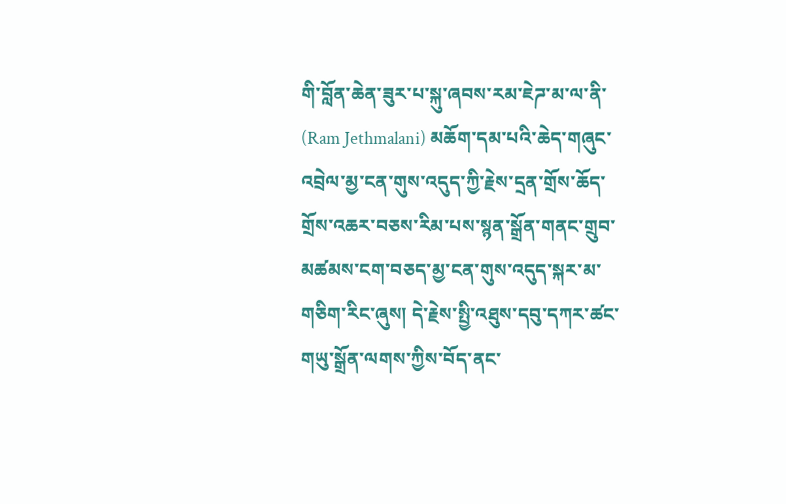གི་བློན་ཆེན་ཟུར་པ་སྐུ་ཞབས་རམ་ཇེཌ་མ་ལ་ནི་ (Ram Jethmalani) མཆོག་དམ་པའི་ཆེད་གཞུང་འབྲེལ་མྱ་ངན་གུས་འདུད་ཀྱི་རྗེས་དྲན་གྲོས་ཆོད་གྲོས་འཆར་བཅས་རིམ་པས་སྙན་སྒྲོན་གནང་གྲུབ་མཚམས་ངག་བཅད་མྱ་ངན་གུས་འདུད་སྐར་མ་གཅིག་རིང་ཞུས། དེ་རྗེས་སྤྱི་འཐུས་དབུ་དཀར་ཚང་གཡུ་སྒྲོན་ལགས་ཀྱིས་བོད་ནང་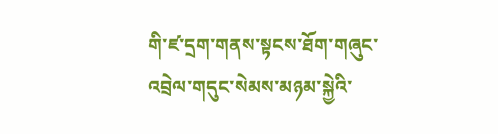གི་ཛ་དྲག་གནས་སྟངས་ཐོག་གཞུང་འབྲེལ་གདུང་སེམས་མཉམ་སྐྱེའི་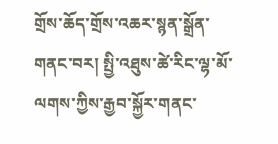གྲོས་ཆོད་གྲོས་འཆར་སྙན་སྒྲོན་གནང་བར། སྤྱི་འཐུས་ཚེ་རིང་ལྷ་མོ་ལགས་ཀྱིས་རྒྱབ་སྐྱོར་གནང་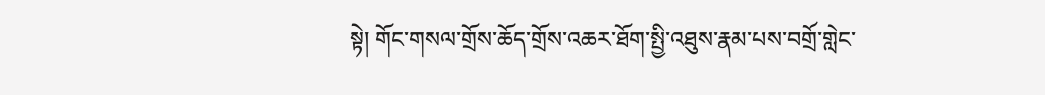སྟེ། གོང་གསལ་གྲོས་ཆོད་གྲོས་འཆར་ཐོག་སྤྱི་འཐུས་རྣམ་པས་བགྲོ་གླེང་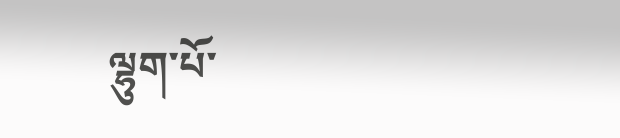ལྷུག་པོ་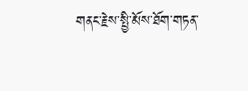གནང་རྗེས་སྤྱི་མོས་ཐོག་གཏན་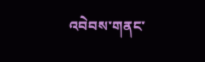འབེབས་གནང་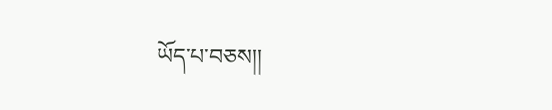ཡོད་པ་བཅས།།